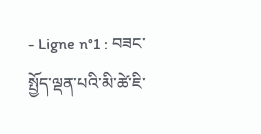- Ligne n°1 : བཟང་སྤྱོད་ལྡན་པའི་མི་ཚེ་ཇི་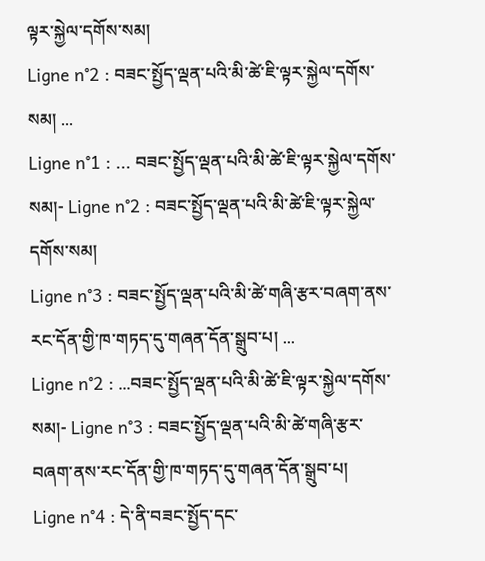ལྟར་སྐྱེལ་དགོས་སམ།
Ligne n°2 : བཟང་སྤྱོད་ལྡན་པའི་མི་ཚེ་ཇི་ལྟར་སྐྱེལ་དགོས་སམ། ...
Ligne n°1 : ... བཟང་སྤྱོད་ལྡན་པའི་མི་ཚེ་ཇི་ལྟར་སྐྱེལ་དགོས་སམ།- Ligne n°2 : བཟང་སྤྱོད་ལྡན་པའི་མི་ཚེ་ཇི་ལྟར་སྐྱེལ་དགོས་སམ།
Ligne n°3 : བཟང་སྤྱོད་ལྡན་པའི་མི་ཚེ་གཞི་རྩར་བཞག་ནས་རང་དོན་གྱི་ཁ་གཏད་དུ་གཞན་དོན་སྒྲུབ་པ། ...
Ligne n°2 : ...བཟང་སྤྱོད་ལྡན་པའི་མི་ཚེ་ཇི་ལྟར་སྐྱེལ་དགོས་སམ།- Ligne n°3 : བཟང་སྤྱོད་ལྡན་པའི་མི་ཚེ་གཞི་རྩར་བཞག་ནས་རང་དོན་གྱི་ཁ་གཏད་དུ་གཞན་དོན་སྒྲུབ་པ།
Ligne n°4 : དེ་ནི་བཟང་སྤྱོད་དང་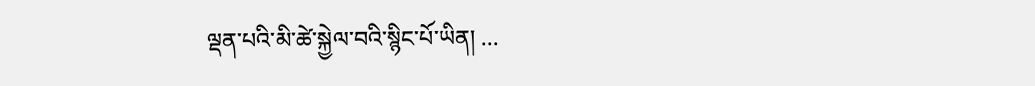ལྡན་པའི་མི་ཚེ་སྐྱེལ་བའི་སྙིང་པོ་ཡིན། ...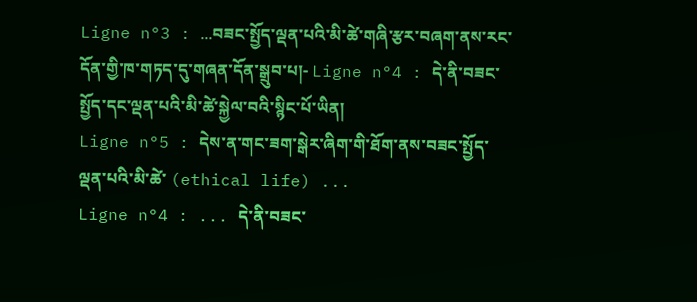Ligne n°3 : ...བཟང་སྤྱོད་ལྡན་པའི་མི་ཚེ་གཞི་རྩར་བཞག་ནས་རང་དོན་གྱི་ཁ་གཏད་དུ་གཞན་དོན་སྒྲུབ་པ།- Ligne n°4 : དེ་ནི་བཟང་སྤྱོད་དང་ལྡན་པའི་མི་ཚེ་སྐྱེལ་བའི་སྙིང་པོ་ཡིན།
Ligne n°5 : དེས་ན་གང་ཟག་སྒེར་ཞིག་གི་ཐོག་ནས་བཟང་སྤྱོད་ལྡན་པའི་མི་ཚེ་ (ethical life) ...
Ligne n°4 : ... དེ་ནི་བཟང་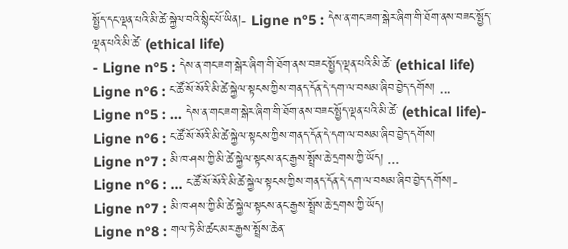སྤྱོད་དང་ལྡན་པའི་མི་ཚེ་སྐྱེལ་བའི་སྙིང་པོ་ཡིན།- Ligne n°5 : དེས་ན་གང་ཟག་སྒེར་ཞིག་གི་ཐོག་ནས་བཟང་སྤྱོད་ལྡན་པའི་མི་ཚེ་ (ethical life)
- Ligne n°5 : དེས་ན་གང་ཟག་སྒེར་ཞིག་གི་ཐོག་ནས་བཟང་སྤྱོད་ལྡན་པའི་མི་ཚེ་ (ethical life)
Ligne n°6 : ང་ཚོ་སོ་སོའི་མི་ཚེ་སྐྱེལ་སྟངས་ཀྱིས་གནད་དོན་དེ་དག་ལ་བསམ་ཞིབ་བྱེད་དགོས། ...
Ligne n°5 : ... དེས་ན་གང་ཟག་སྒེར་ཞིག་གི་ཐོག་ནས་བཟང་སྤྱོད་ལྡན་པའི་མི་ཚེ་ (ethical life)- Ligne n°6 : ང་ཚོ་སོ་སོའི་མི་ཚེ་སྐྱེལ་སྟངས་ཀྱིས་གནད་དོན་དེ་དག་ལ་བསམ་ཞིབ་བྱེད་དགོས།
Ligne n°7 : མི་ཁ་ཤས་ཀྱི་མི་ཚེ་སྐྱེལ་སྟངས་ནང་རྒྱས་སྤྲོས་ཆེ་དྲགས་ཀྱི་ཡོད། ...
Ligne n°6 : ... ང་ཚོ་སོ་སོའི་མི་ཚེ་སྐྱེལ་སྟངས་ཀྱིས་གནད་དོན་དེ་དག་ལ་བསམ་ཞིབ་བྱེད་དགོས།- Ligne n°7 : མི་ཁ་ཤས་ཀྱི་མི་ཚེ་སྐྱེལ་སྟངས་ནང་རྒྱས་སྤྲོས་ཆེ་དྲགས་ཀྱི་ཡོད།
Ligne n°8 : གལ་ཏེ་མི་ཚང་མར་རྒྱས་སྤྲོས་ཆེན་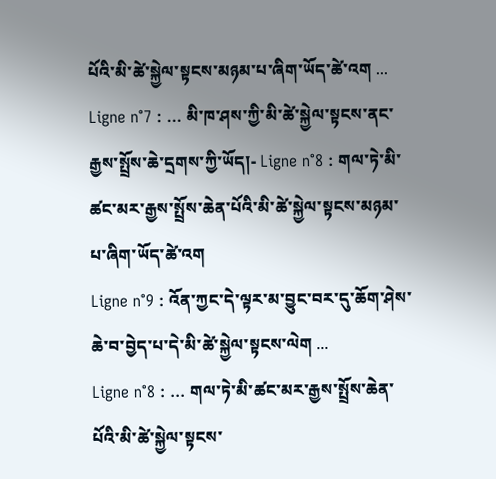པོའི་མི་ཚེ་སྐྱེལ་སྟངས་མཉམ་པ་ཞིག་ཡོད་ཚེ་འག ...
Ligne n°7 : ... མི་ཁ་ཤས་ཀྱི་མི་ཚེ་སྐྱེལ་སྟངས་ནང་རྒྱས་སྤྲོས་ཆེ་དྲགས་ཀྱི་ཡོད།- Ligne n°8 : གལ་ཏེ་མི་ཚང་མར་རྒྱས་སྤྲོས་ཆེན་པོའི་མི་ཚེ་སྐྱེལ་སྟངས་མཉམ་པ་ཞིག་ཡོད་ཚེ་འག
Ligne n°9 : འོན་ཀྱང་དེ་ལྟར་མ་བྱུང་བར་དུ་ཆོག་ཤེས་ཆེ་བ་བྱེད་པ་དེ་མི་ཚེ་སྐྱེལ་སྟངས་ལེག ...
Ligne n°8 : ... གལ་ཏེ་མི་ཚང་མར་རྒྱས་སྤྲོས་ཆེན་པོའི་མི་ཚེ་སྐྱེལ་སྟངས་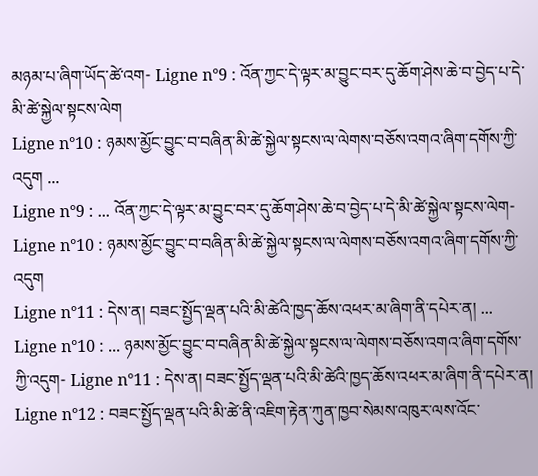མཉམ་པ་ཞིག་ཡོད་ཚེ་འག- Ligne n°9 : འོན་ཀྱང་དེ་ལྟར་མ་བྱུང་བར་དུ་ཆོག་ཤེས་ཆེ་བ་བྱེད་པ་དེ་མི་ཚེ་སྐྱེལ་སྟངས་ལེག
Ligne n°10 : ཉམས་མྱོང་བྱུང་བ་བཞིན་མི་ཚེ་སྐྱེལ་སྟངས་ལ་ལེགས་བཅོས་འགའ་ཞིག་དགོས་ཀྱི་འདུག ...
Ligne n°9 : ... འོན་ཀྱང་དེ་ལྟར་མ་བྱུང་བར་དུ་ཆོག་ཤེས་ཆེ་བ་བྱེད་པ་དེ་མི་ཚེ་སྐྱེལ་སྟངས་ལེག- Ligne n°10 : ཉམས་མྱོང་བྱུང་བ་བཞིན་མི་ཚེ་སྐྱེལ་སྟངས་ལ་ལེགས་བཅོས་འགའ་ཞིག་དགོས་ཀྱི་འདུག
Ligne n°11 : དེས་ན། བཟང་སྤྱོད་ལྡན་པའི་མི་ཚེའི་ཁྱད་ཆོས་འཕར་མ་ཞིག་ནི་དཔེར་ན། ...
Ligne n°10 : ... ཉམས་མྱོང་བྱུང་བ་བཞིན་མི་ཚེ་སྐྱེལ་སྟངས་ལ་ལེགས་བཅོས་འགའ་ཞིག་དགོས་ཀྱི་འདུག- Ligne n°11 : དེས་ན། བཟང་སྤྱོད་ལྡན་པའི་མི་ཚེའི་ཁྱད་ཆོས་འཕར་མ་ཞིག་ནི་དཔེར་ན།
Ligne n°12 : བཟང་སྤྱོད་ལྡན་པའི་མི་ཚེ་ནི་འཇིག་རྟེན་ཀུན་ཁྱབ་སེམས་འཁུར་ལས་འོང་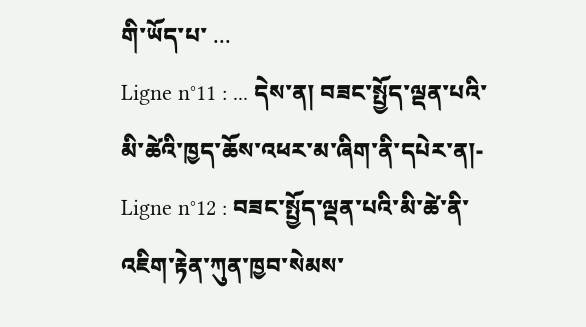གི་ཡོད་པ་ ...
Ligne n°11 : ... དེས་ན། བཟང་སྤྱོད་ལྡན་པའི་མི་ཚེའི་ཁྱད་ཆོས་འཕར་མ་ཞིག་ནི་དཔེར་ན།- Ligne n°12 : བཟང་སྤྱོད་ལྡན་པའི་མི་ཚེ་ནི་འཇིག་རྟེན་ཀུན་ཁྱབ་སེམས་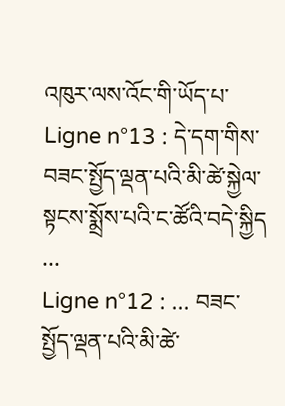འཁུར་ལས་འོང་གི་ཡོད་པ་
Ligne n°13 : དེ་དག་གིས་བཟང་སྤྱོད་ལྡན་པའི་མི་ཚེ་སྐྱེལ་སྟངས་སྨྲོས་པའི་ང་ཚོའི་བདེ་སྐྱིད ...
Ligne n°12 : ... བཟང་སྤྱོད་ལྡན་པའི་མི་ཚེ་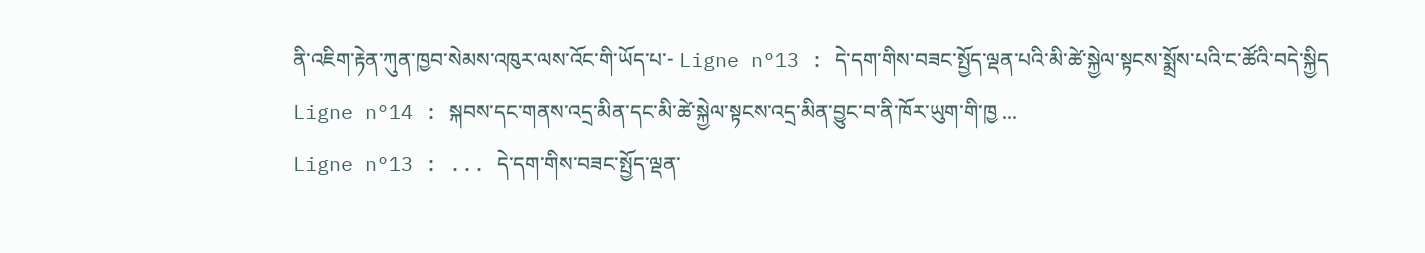ནི་འཇིག་རྟེན་ཀུན་ཁྱབ་སེམས་འཁུར་ལས་འོང་གི་ཡོད་པ་- Ligne n°13 : དེ་དག་གིས་བཟང་སྤྱོད་ལྡན་པའི་མི་ཚེ་སྐྱེལ་སྟངས་སྨྲོས་པའི་ང་ཚོའི་བདེ་སྐྱིད
Ligne n°14 : སྐབས་དང་གནས་འདྲ་མིན་དང་མི་ཚེ་སྐྱེལ་སྟངས་འདྲ་མིན་བྱུང་བ་ནི་ཁོར་ཡུག་གི་ཁྱ ...
Ligne n°13 : ... དེ་དག་གིས་བཟང་སྤྱོད་ལྡན་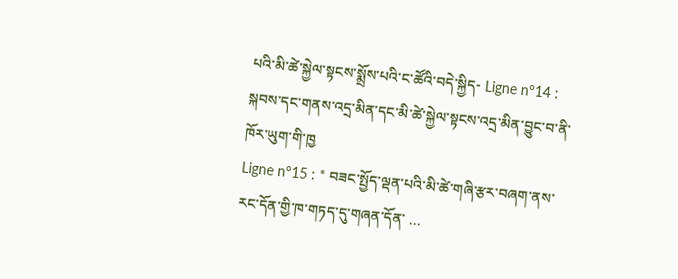པའི་མི་ཚེ་སྐྱེལ་སྟངས་སྨྲོས་པའི་ང་ཚོའི་བདེ་སྐྱིད- Ligne n°14 : སྐབས་དང་གནས་འདྲ་མིན་དང་མི་ཚེ་སྐྱེལ་སྟངས་འདྲ་མིན་བྱུང་བ་ནི་ཁོར་ཡུག་གི་ཁྱ
Ligne n°15 : * བཟང་སྤྱོད་ལྡན་པའི་མི་ཚེ་གཞི་རྩར་བཞག་ནས་རང་དོན་གྱི་ཁ་གཏད་དུ་གཞན་དོན་ ...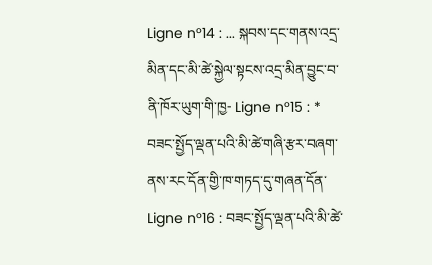Ligne n°14 : ... སྐབས་དང་གནས་འདྲ་མིན་དང་མི་ཚེ་སྐྱེལ་སྟངས་འདྲ་མིན་བྱུང་བ་ནི་ཁོར་ཡུག་གི་ཁྱ- Ligne n°15 : * བཟང་སྤྱོད་ལྡན་པའི་མི་ཚེ་གཞི་རྩར་བཞག་ནས་རང་དོན་གྱི་ཁ་གཏད་དུ་གཞན་དོན་
Ligne n°16 : བཟང་སྤྱོད་ལྡན་པའི་མི་ཚེ་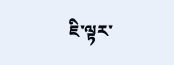ཇི་ལྟར་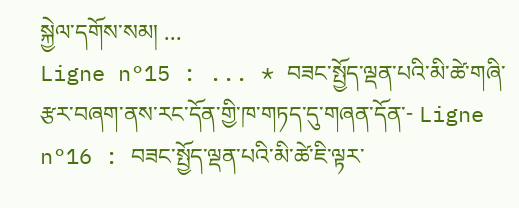སྐྱེལ་དགོས་སམ། ...
Ligne n°15 : ... * བཟང་སྤྱོད་ལྡན་པའི་མི་ཚེ་གཞི་རྩར་བཞག་ནས་རང་དོན་གྱི་ཁ་གཏད་དུ་གཞན་དོན་- Ligne n°16 : བཟང་སྤྱོད་ལྡན་པའི་མི་ཚེ་ཇི་ལྟར་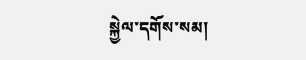སྐྱེལ་དགོས་སམ།